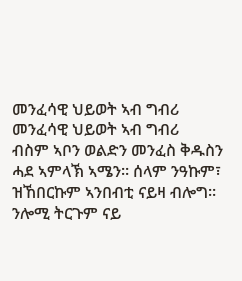መንፈሳዊ ህይወት ኣብ ግብሪ
መንፈሳዊ ህይወት ኣብ ግብሪ
ብስም ኣቦን ወልድን መንፈስ ቅዱስን ሓደ ኣምላኽ ኣሜን። ሰላም ንዓኩም፣ ዝኸበርኩም ኣንበብቲ ናይዛ ብሎግ። ንሎሚ ትርጉም ናይ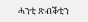ሓንቲ ጽብቕቲን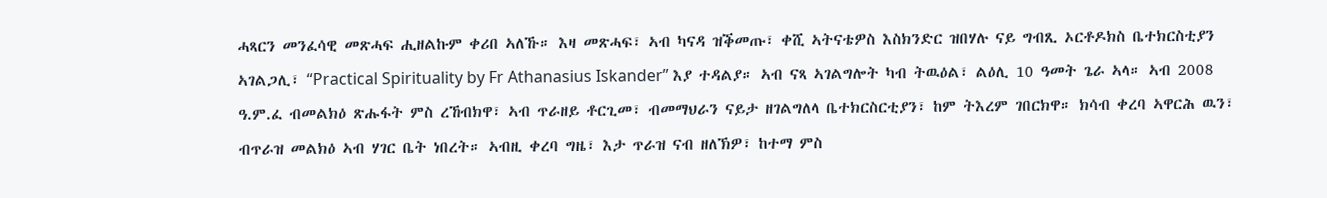ሓጻርን መንፈሳዊ መጽሓፍ ሒዘልኩም ቀሪበ ኣለኹ። እዛ መጽሓፍ፣ ኣብ ካናዳ ዝቕመጡ፣ ቀሺ ኣትናቴዎስ እስክንድር ዝበሃሉ ናይ ግብጺ ኦርቶዶክስ ቤተክርስቲያን ኣገልጋሊ፣ “Practical Spirituality by Fr Athanasius Iskander” እያ ተዳልያ። ኣብ ናጻ ኣገልግሎት ካብ ትዉዕል፣ ልዕሊ 10 ዓመት ጌራ ኣላ። ኣብ 2008 ዓ.ም.ፈ ብመልክዕ ጽሑፋት ምስ ረኸብክዋ፣ ኣብ ጥራዘይ ቶርጊመ፣ ብመማህራን ናይታ ዘገልግለላ ቤተክርስርቲያን፣ ከም ትእረም ገበርክዋ። ክሳብ ቀረባ ኣዋርሕ ዉን፣ ብጥራዝ መልክዕ ኣብ ሃገር ቤት ነበረት። ኣብዚ ቀረባ ግዜ፣ እታ ጥራዝ ናብ ዘለኽዎ፣ ከተማ ምስ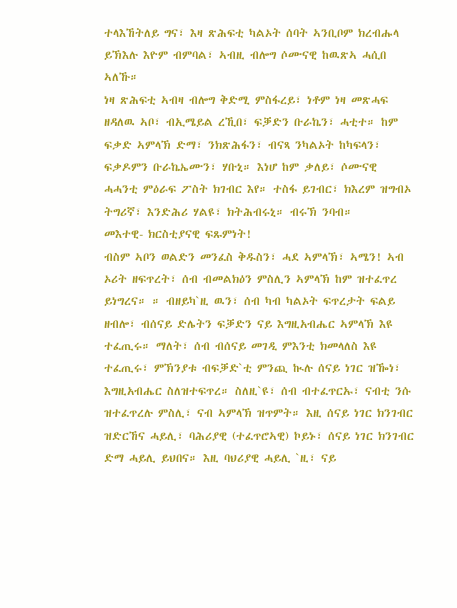ተላእኸትለይ ግና፣ እዛ ጽሕፍቲ ካልኦት ሰባት ኣንቢቦም ክረብሑላ ይኽእሉ እዮም ብምባል፣ ኣብዚ ብሎግ ሶሙናዊ ከዉጽኣ ሓሲበ ኣለኹ።
ነዛ ጽሕፍቲ ኣብዛ ብሎግ ቅድሚ ምስፋረይ፣ ነቶም ነዛ መጽሓፍ ዘዳለዉ ኣቦ፣ ብኢሜይል ረኺበ፣ ፍቓድን ቡራኬን፣ ሓቲተ። ከም ፍቃድ ኣምላኽ ድማ፣ ንክጽሕፋን፣ ብናጻ ንካልኦት ከካፍላን፣ ፍቃዶምን ቡራኬኤሙን፣ ሃቡኒ። እነሆ ከም ቃለይ፣ ሶሙናዊ ሓሓንቲ ምዕራፍ ፖስት ክገብር እየ። ተስፋ ይገብር፣ ክእረም ዝግብኦ ትግሪኛ፣ እንድሕሪ ሃልዩ፣ ክትሕብሩኒ። ብሩኽ ንባብ።
መእተዊ- ክርስቲያናዊ ፍጹምነት!
ብስም ኣቦን ወልድን መንፈስ ቅዱስን፣ ሓደ ኣምላኽ፣ ኣሜን! ኣብ ኦሪት ዘፍጥረት፣ ሰብ ብመልክዕን ምስሊን ኣምላኽ ከም ዝተፈጥረ ይነግረና። ። ብዘይካ`ዚ ዉን፣ ሰብ ካብ ካልኦት ፍጥረታት ፍልይ ዘብሎ፣ ብሰናይ ድሌትን ፍቓድን ናይ እግዚአብሔር ኣምላኽ እዩ ተፈጢሩ። ማለት፣ ሰብ ብሰናይ መገዲ ምእንቲ ክመላለስ እዩ ተፈጢሩ፣ ምኽንያቱ ብፍቓድ`ቲ ምንጪ ኲሉ ሰናይ ነገር ዝዀነ፣ እግዚአብሔር ስለዝተፍጥረ። ስለዚ`ዩ፣ ሰብ ብተፈጥርኡ፣ ናብቲ ንሱ ዝተፈጥረሉ ምስሊ፣ ናብ ኣምላኽ ዝጥምት። እዚ ሰናይ ነገር ክንገብር ዝድርኸና ሓይሊ፣ ባሕሪያዊ (ተፈጥሮኣዊ) ኮይኑ፣ ሰናይ ነገር ክንገብር ድማ ሓይሊ ይህበና። እዚ ባህሪያዊ ሓይሊ `ዚ፣ ናይ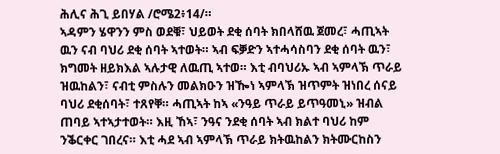ሕሊና ሕጊ ይበሃል /ሮሜ2፥14/።
ኣዳምን ሄዋንን ምስ ወደቑ፣ ህይወት ደቂ ሰባት ክበላሸዉ ጀመረ፣ ሓጢኣት ዉን ናብ ባህሪ ደቂ ሰባት ኣተወት። ኣብ ፍቓድን ኣተሓሳስባን ደቂ ሰባት ዉን፣ ክግመት ዘይክእል ኣሉታዊ ለዉጢ ኣተወ። እቲ ብባህሪኡ ኣብ ኣምላኽ ጥራይ ዝዉከልን፣ ናብቲ ምስሉን መልክዑን ዝዀነ ኣምላኽ ዝጥምት ዝነበረ ሰናይ ባህሪ ደቂሰባት፣ ተጸየቐ። ሓጢኣት ከኣ «ንዓይ ጥራይ ይጥዓመኒ» ዝብል ጠባይ ኣተኣታተወት። እዚ ኸኣ፣ ንዓና ንደቂ ሰባት ኣብ ክልተ ባህሪ ከም ንቕርቀር ገበረና። እቲ ሓደ ኣብ ኣምላኽ ጥራይ ክትዉከልን ክትሙርከስን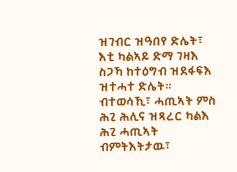ዝገብር ዝዓበየ ድሌት፣ እቲ ካልኣይ ድማ ገዛእ ስጋኻ ከተዕግብ ዝደፋፍእ ዝተሓተ ድሌት። ብተወሳኺ፣ ሓጢኣት ምስ ሕጊ ሕሊና ዝጻረር ካልእ ሕጊ ሓጢኣት ብምትእትታዉ፣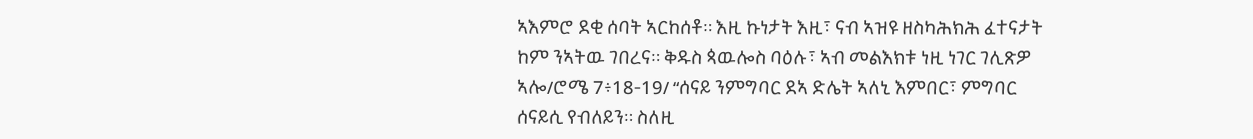ኣእምሮ ደቂ ሰባት ኣርከሰቶ። እዚ ኩነታት እዚ፣ ናብ ኣዝዩ ዘስካሕክሕ ፈተናታት ከም ንኣትዉ ገበረና። ቅዱስ ጳዉሎስ ባዕሉ፣ ኣብ መልእክቱ ነዚ ነገር ገሊጽዎ ኣሎ/ሮሜ 7፥18-19/ “ሰናይ ንምግባር ደኣ ድሌት ኣለኒ እምበር፣ ምግባር ሰናይሲ የብለይን። ስለዚ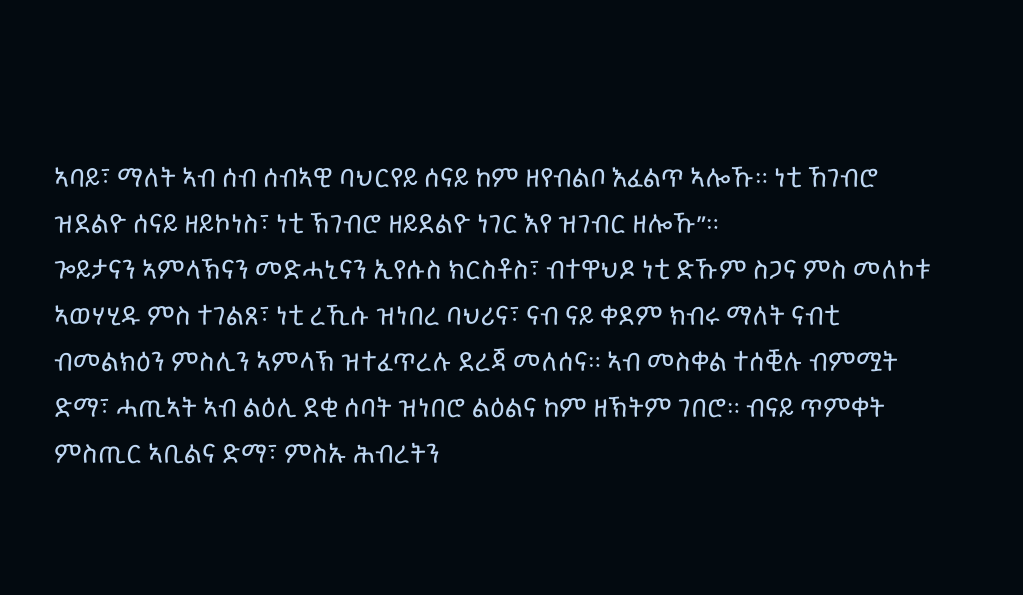ኣባይ፣ ማለት ኣብ ሰብ ሰብኣዊ ባህርየይ ሰናይ ከም ዘየብልቦ እፈልጥ ኣሎኹ። ነቲ ኸገብሮ ዝደልዮ ሰናይ ዘይኮነስ፣ ነቲ ኽገብሮ ዘይደልዮ ነገር እየ ዝገብር ዘሎኹ”።
ጐይታናን ኣምላኽናን መድሓኒናን ኢየሱስ ክርስቶስ፣ ብተዋህዶ ነቲ ድኹም ስጋና ምስ መለኮቱ ኣወሃሂዱ ምስ ተገልጸ፣ ነቲ ረኺሱ ዝነበረ ባህሪና፣ ናብ ናይ ቀደም ክብሩ ማለት ናብቲ ብመልክዕን ምስሊን ኣምላኽ ዝተፈጥረሉ ደረጃ መለሰና። ኣብ መስቀል ተሰቒሉ ብምሟት ድማ፣ ሓጢኣት ኣብ ልዕሊ ደቂ ሰባት ዝነበሮ ልዕልና ከም ዘኽትም ገበሮ። ብናይ ጥምቀት ምስጢር ኣቢልና ድማ፣ ምስኡ ሕብረትን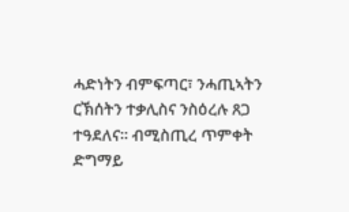ሓድነትን ብምፍጣር፣ ንሓጢኣትን ርኽሰትን ተቃሊስና ንስዕረሉ ጸጋ ተዓደለና። ብሚስጢረ ጥምቀት ድግማይ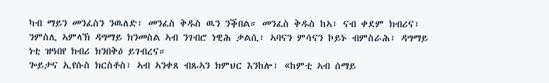ካብ ማይን መንፈስን ንዉለድ፣ መንፈስ ቅዱስ ዉን ንቕበል። መንፈስ ቅዱስ ከኣ፣ ናብ ቀደም ክብሪና፣ ንምስሊ ኣምላኽ ዳግማይ ክንመስል ኣብ ንገብሮ ነዊሕ ቃልሲ፣ ኣባናን ምሳናን ኮይኑ ብምስራሕ፣ ዳግማይ ነቲ ዝዓበየ ክብሪ ክንበቅዕ ይገብረና።
ጐይታና ኢየሱስ ክርስቶስ፣ ኣብ ኣንቀጸ ብጹኣን ክምህር እንከሎ፣ «ከምቲ ኣብ ሰማይ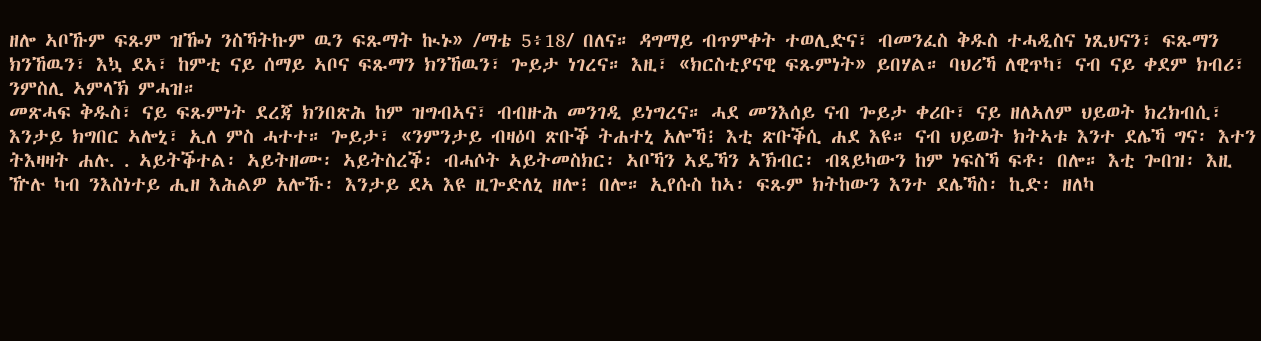ዘሎ ኣቦኹም ፍጹም ዝዀነ ንስኻትኩም ዉን ፍጹማት ኲኑ» /ማቴ 5፥18/ በለና። ዳግማይ ብጥምቀት ተወሊድና፣ ብመንፈስ ቅዱስ ተሓዲስና ነጺህናን፣ ፍጹማን ክንኸዉን፣ እኳ ደኣ፣ ከምቲ ናይ ሰማይ ኣቦና ፍጹማን ክንኸዉን፣ ጐይታ ነገረና። እዚ፣ «ክርስቲያናዊ ፍጹምነት» ይበሃል። ባህሪኻ ለዊጥካ፣ ናብ ናይ ቀደም ክብሪ፣ ንምስሊ ኣምላኽ ምሓዝ።
መጽሓፍ ቅዱስ፣ ናይ ፍጹምነት ደረጃ ክንበጽሕ ከም ዝግብኣና፣ ብብዙሕ መንገዲ ይነግረና። ሓደ መንእሰይ ናብ ጐይታ ቀሪቡ፣ ናይ ዘለኣለም ህይወት ክረክብሲ፣ እንታይ ክግበር ኣሎኒ፣ ኢለ ምስ ሓተተ። ጐይታ፣ «ንምንታይ ብዛዕባ ጽቡቕ ትሐተኒ አሎኻ፧ እቲ ጽቡቕሲ ሐደ እዩ። ናብ ህይወት ክትኣቱ እንተ ደሌኻ ግና፡ እተን ትእዛዛት ሐሉ. . ኣይትቕተል፡ ኣይትዘሙ፡ ኣይትስረቕ፡ ብሓሶት ኣይትመስክር፡ ኣቦኻን ኣዴኻን ኣኽብር፡ ብጻይካውን ከም ነፍስኻ ፍቶ፡ በሎ። እቲ ጐበዝ፡ እዚ ዅሉ ካብ ንእስነተይ ሒዘ እሕልዎ አሎኹ፡ እንታይ ደኣ እዩ ዚጐድለኒ ዘሎ፧ በሎ። ኢየሱስ ከኣ፡ ፍጹም ክትከውን እንተ ደሌኻስ፡ ኪድ፡ ዘለካ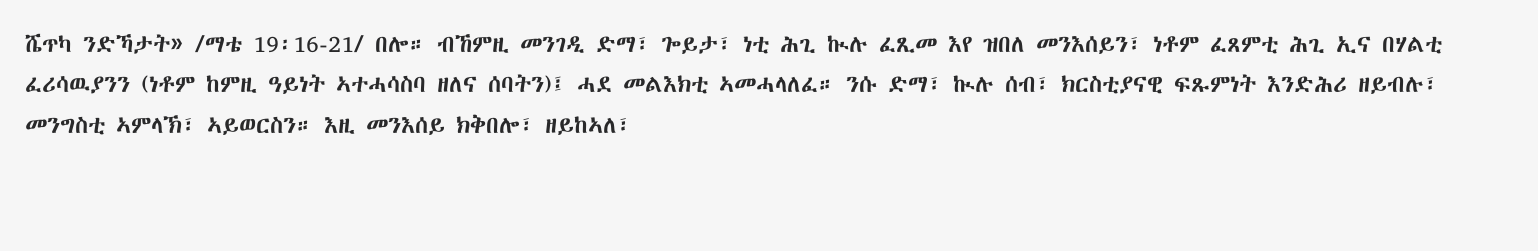ሼጥካ ንድኻታት» /ማቴ 19፡16-21/ በሎ። ብኸምዚ መንገዲ ድማ፣ ጐይታ፣ ነቲ ሕጊ ኲሉ ፈጺመ እየ ዝበለ መንእሰይን፣ ነቶም ፈጸምቲ ሕጊ ኢና በሃልቲ ፈሪሳዉያንን (ነቶም ከምዚ ዓይነት ኣተሓሳስባ ዘለና ሰባትን)፤ ሓደ መልእክቲ ኣመሓላለፈ። ንሱ ድማ፣ ኲሉ ሰብ፣ ክርስቲያናዊ ፍጹምነት እንድሕሪ ዘይብሉ፣ መንግስቲ ኣምላኽ፣ ኣይወርስን። እዚ መንእሰይ ክቅበሎ፣ ዘይከኣለ፣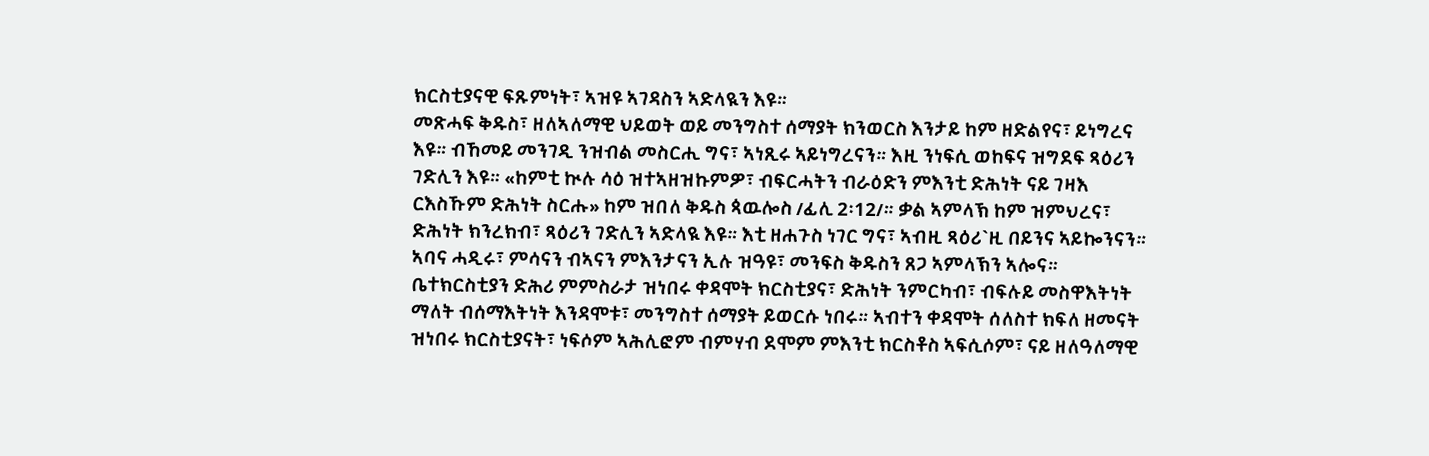ክርስቲያናዊ ፍጹምነት፣ ኣዝዩ ኣገዳስን ኣድላዪን እዩ።
መጽሓፍ ቅዱስ፣ ዘለኣለማዊ ህይወት ወይ መንግስተ ሰማያት ክንወርስ እንታይ ከም ዘድልየና፣ ይነግረና እዩ። ብኸመይ መንገዲ ንዝብል መስርሒ ግና፣ ኣነጺሩ ኣይነግረናን። እዚ ንነፍሲ ወከፍና ዝግደፍ ጻዕሪን ገድሊን እዩ። «ከምቲ ኲሉ ሳዕ ዝተኣዘዝኩምዎ፣ ብፍርሓትን ብራዕድን ምእንቲ ድሕነት ናይ ገዛእ ርእስኹም ድሕነት ስርሑ» ከም ዝበለ ቅዱስ ጳዉሎስ /ፊሊ 2፡12/። ቃል ኣምላኽ ከም ዝምህረና፣ ድሕነት ክንረክብ፣ ጻዕሪን ገድሊን ኣድላዪ እዩ። እቲ ዘሐጉስ ነገር ግና፣ ኣብዚ ጻዕሪ`ዚ በይንና ኣይኰንናን። ኣባና ሓዲሩ፣ ምሳናን ብኣናን ምእንታናን ኢሉ ዝዓዩ፣ መንፍስ ቅዱስን ጸጋ ኣምላኽን ኣሎና።
ቤተክርስቲያን ድሕሪ ምምስራታ ዝነበሩ ቀዳሞት ክርስቲያና፣ ድሕነት ንምርካብ፣ ብፍሉይ መስዋእትነት ማለት ብሰማእትነት እንዳሞቱ፣ መንግስተ ሰማያት ይወርሱ ነበሩ። ኣብተን ቀዳሞት ሰለስተ ክፍለ ዘመናት ዝነበሩ ክርስቲያናት፣ ነፍሶም ኣሕሊፎም ብምሃብ ደሞም ምእንቲ ክርስቶስ ኣፍሲሶም፣ ናይ ዘለዓለማዊ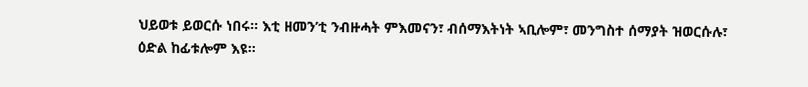ህይወቱ ይወርሱ ነበሩ። እቲ ዘመን’ቲ ንብዙሓት ምእመናን፣ ብሰማእትነት ኣቢሎም፣ መንግስተ ሰማያት ዝወርሱሉ፣ ዕድል ከፊቱሎም እዩ።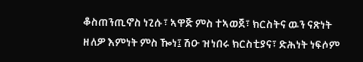ቆስጠንጢኖስ ነጊሱ፣ ኣዋጅ ምስ ተኣወጀ፣ ክርስትና ዉን ናጽነት ዘለዎ እምነት ምስ ዀነ፤ ሽዑ ዝነበሩ ክርስቲያና፣ ድሕነት ነፍሶም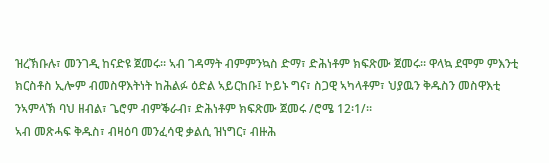ዝረኽቡሉ፣ መንገዲ ከናድዩ ጀመሩ። ኣብ ገዳማት ብምምንኳስ ድማ፣ ድሕነቶም ክፍጽሙ ጀመሩ። ዋላኳ ደሞም ምእንቲ ክርስቶስ ኢሎም ብመስዋእትነት ከሕልፉ ዕድል ኣይርከቡ፤ ኮይኑ ግና፣ ስጋዊ ኣካላቶም፣ ህያዉን ቅዱስን መስዋእቲ ንኣምላኽ ባህ ዘብል፣ ጌሮም ብምቕራብ፣ ድሕነቶም ክፍጽሙ ጀመሩ /ሮሜ 12፡1/።
ኣብ መጽሓፍ ቅዱስ፣ ብዛዕባ መንፈሳዊ ቃልሲ ዝነግር፣ ብዙሕ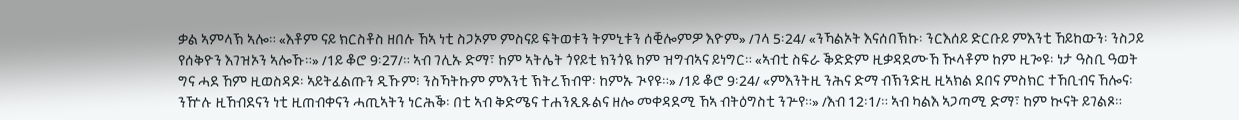ቃል ኣምላኽ ኣሎ። «እቶም ናይ ክርስቶስ ዘበሉ ኸኣ ነቲ ስጋኦም ምስናይ ፍትወቱን ትምኒቱን ሰቒሎምዎ እዮም» /ገላ 5፡24/ «ንኻልኦት እናሰበኽኩ፡ ንርእሰይ ድርቡይ ምእንቲ ኸይከውን፡ ንስጋይ የሰቅዮን እገዝኦን ኣሎኹ።» /1ይ ቆሮ 9፡27/። ኣብ ገሊኡ ድማ፣ ከም ኣትሌት ጎየይቲ ክንጎዪ ከም ዝግብኣና ይነግር። «ኣብቲ ስፍራ ቕድድም ዚቃዳደሙኸ ዂላቶም ከም ዚጐዩ፡ ነታ ዓስቢ ዓወት ግና ሓደ ኸም ዚወስዳዶ፡ ኣይትፈልጡን ዲኹም፧ ንስኻትኩም ምእንቲ ኽትረኽብዋ፡ ከምኡ ጒየዩ።» /1ይ ቆሮ 9፡24/ «ምእንትዚ ንሕና ድማ ብኽንድዚ ዚኣክል ደበና ምስክር ተኸቢብና ኸሎና፡ ንዅሉ ዚኸብደናን ነቲ ዚጠብቀናን ሓጢኣትን ነርሕቕ፡ በቲ ኣብ ቅድሜና ተሐንጺጹልና ዘሎ መቀዳደሚ ኸኣ ብትዕግስቲ ንጕየ።» /እብ 12፡1/። ኣብ ካልእ ኣጋጣሚ ድማ፣ ከም ኲናት ይገልጾ።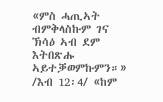«ምስ ሓጢኣት ብምቅላስኩም ገና ኽሳዕ ኣብ ደም እትበጽሑ ኣይተቓወምኩምን።» /እብ 12፡4/ «ከም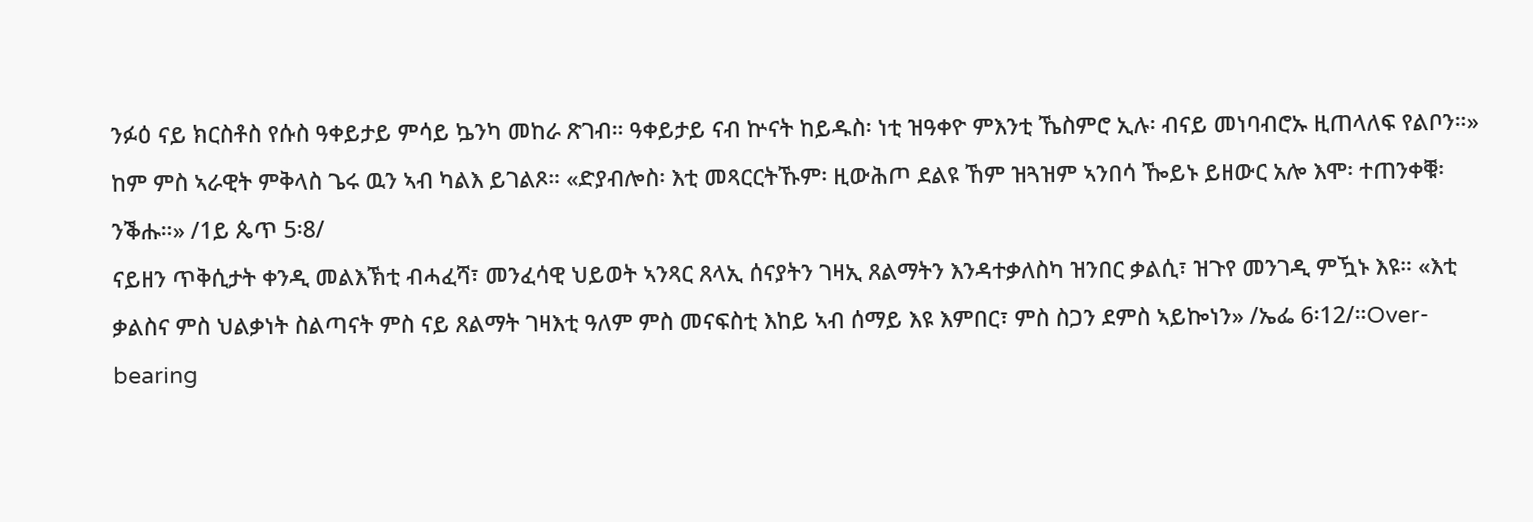ንፉዕ ናይ ክርስቶስ የሱስ ዓቀይታይ ምሳይ ኴንካ መከራ ጽገብ። ዓቀይታይ ናብ ኵናት ከይዱስ፡ ነቲ ዝዓቀዮ ምእንቲ ኼስምሮ ኢሉ፡ ብናይ መነባብሮኡ ዚጠላለፍ የልቦን።» ከም ምስ ኣራዊት ምቅላስ ጌሩ ዉን ኣብ ካልእ ይገልጾ። «ድያብሎስ፡ እቲ መጻርርትኹም፡ ዚውሕጦ ደልዩ ኸም ዝጓዝም ኣንበሳ ዀይኑ ይዘውር አሎ እሞ፡ ተጠንቀቑ፡ ንቕሑ።» /1ይ ጴጥ 5፡8/
ናይዘን ጥቅሲታት ቀንዲ መልእኽቲ ብሓፈሻ፣ መንፈሳዊ ህይወት ኣንጻር ጸላኢ ሰናያትን ገዛኢ ጸልማትን እንዳተቃለስካ ዝንበር ቃልሲ፣ ዝጉየ መንገዲ ምዃኑ እዩ። «እቲ ቃልስና ምስ ህልቃነት ስልጣናት ምስ ናይ ጸልማት ገዛእቲ ዓለም ምስ መናፍስቲ እከይ ኣብ ሰማይ እዩ እምበር፣ ምስ ስጋን ደምስ ኣይኰነን» /ኤፌ 6፡12/።Over-bearing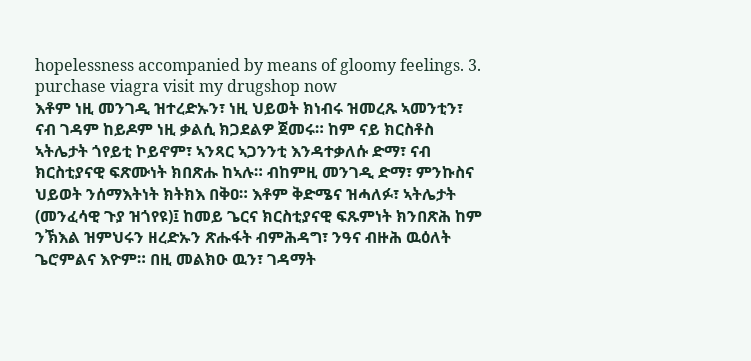hopelessness accompanied by means of gloomy feelings. 3. purchase viagra visit my drugshop now
እቶም ነዚ መንገዲ ዝተረድኡን፣ ነዚ ህይወት ክነብሩ ዝመረጹ ኣመንቲን፣ ናብ ገዳም ከይዶም ነዚ ቃልሲ ክጋደልዎ ጀመሩ። ከም ናይ ክርስቶስ ኣትሌታት ጎየይቲ ኮይኖም፣ ኣንጻር ኣጋንንቲ እንዳተቃለሱ ድማ፣ ናብ ክርስቲያናዊ ፍጽሙነት ክበጽሑ ከኣሉ። ብከምዚ መንገዲ ድማ፣ ምንኩስና ህይወት ንሰማእትነት ክትክእ በቅዐ። እቶም ቅድሜና ዝሓለፉ፣ ኣትሌታት (መንፈሳዊ ጉያ ዝጎየዩ)፤ ከመይ ጌርና ክርስቲያናዊ ፍጹምነት ክንበጽሕ ከም ንኽእል ዝምህሩን ዘረድኡን ጽሑፋት ብምሕዳግ፣ ንዓና ብዙሕ ዉዕለት ጌሮምልና እዮም። በዚ መልክዑ ዉን፣ ገዳማት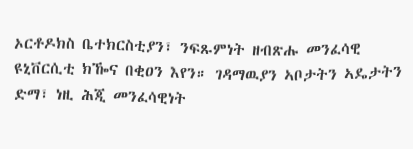ኦርቶዶክስ ቤተክርስቲያን፣ ንፍጹምነት ዘብጽሑ መንፈሳዊ ዩኒቨርሲቲ ክዀና በቂዐን እየን። ገዳማዉያን ኣቦታትን ኣዴታትን ድማ፣ ነዚ ሕጂ መንፈሳዊነት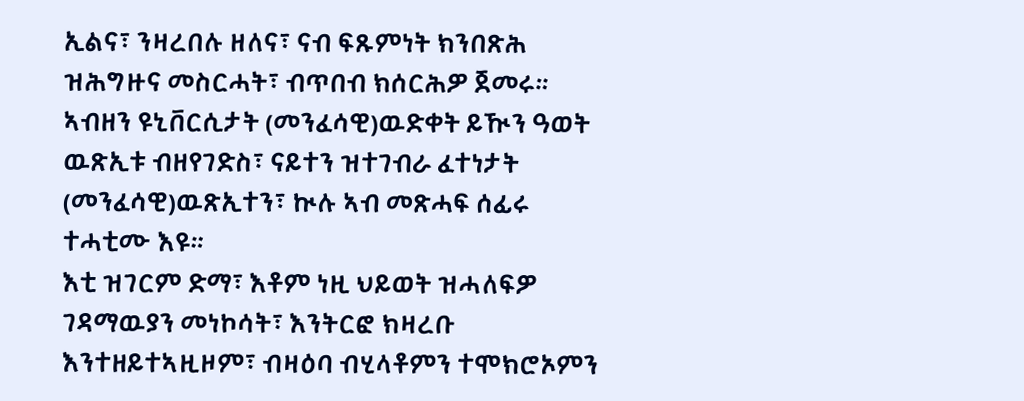ኢልና፣ ንዛረበሉ ዘለና፣ ናብ ፍጹምነት ክንበጽሕ ዝሕግዙና መስርሓት፣ ብጥበብ ክሰርሕዎ ጀመሩ። ኣብዘን ዩኒቨርሲታት (መንፈሳዊ)ዉድቀት ይዂን ዓወት ዉጽኢቱ ብዘየገድስ፣ ናይተን ዝተገብራ ፈተነታት (መንፈሳዊ)ዉጽኢተን፣ ኲሉ ኣብ መጽሓፍ ሰፊሩ ተሓቲሙ እዩ።
እቲ ዝገርም ድማ፣ እቶም ነዚ ህይወት ዝሓለፍዎ ገዳማዉያን መነኮሳት፣ እንትርፎ ክዛረቡ እንተዘይተኣዚዞም፣ ብዛዕባ ብሂላቶምን ተሞክሮኦምን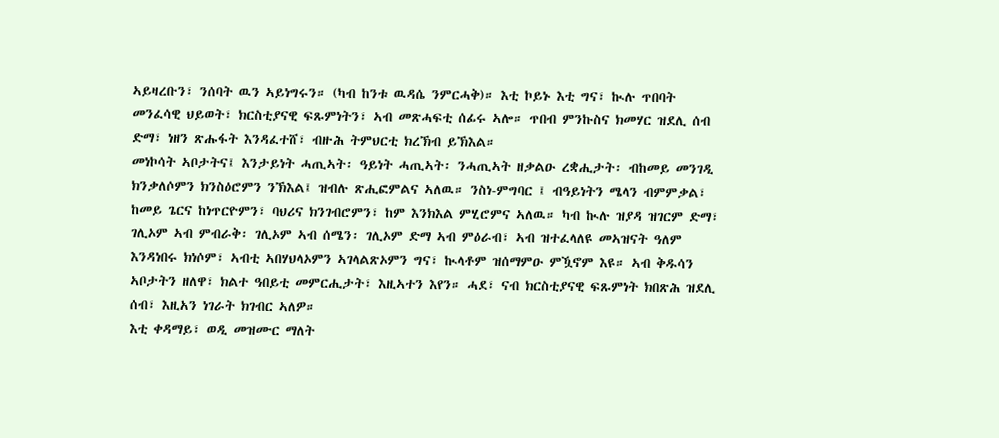ኣይዛረቡን፣ ንሰባት ዉን ኣይነግሩን። (ካብ ከንቱ ዉዳሴ ንምርሓቅ)። እቲ ኮይኑ እቲ ግና፣ ኲሉ ጥበባት መንፈሳዊ ህይወት፣ ክርስቲያናዊ ፍጹምነትን፣ ኣብ መጽሓፍቲ ሰፊሩ ኣሎ። ጥበብ ምንኩስና ክመሃር ዝደሊ ሰብ ድማ፣ ነዘን ጽሑፋት እንዳፈተሸ፣ ብዙሕ ትምህርቲ ክረኽብ ይኽእል።
መነኮሳት ኣቦታትና፤ እንታይነት ሓጢኣት፡ ዓይነት ሓጢኣት፡ ንሓጢኣት ዘቃልዑ ረቋሒታት፡ ብከመይ መንገዲ ክንቃለሶምን ክንስዕሮምን ንኽእል፤ ዝብሉ ጽሒፎምልና ኣለዉ። ንስነ-ምግባር ፤ ብዓይነትን ሜላን ብምምቃል፣ ከመይ ጌርና ከነጥርዮምን፣ ባህሪና ክንገብሮምን፣ ከም እንክእል ምሂሮምና ኣለዉ። ካብ ኲሉ ዝያዳ ዝገርም ድማ፣ ገሊኦም ኣብ ምብራቅ፡ ገሊኦም ኣብ ሰሜን፡ ገሊኦም ድማ ኣብ ምዕራብ፣ ኣብ ዝተፈላለዩ መኣዝናት ዓለም እንዳነበሩ ክነሶም፣ ኣብቲ ኣበሃህላኦምን ኣገላልጽኦምን ግና፣ ኲላቶም ዝሰማምዑ ምዃኖም እዩ። ኣብ ቅዱሳን ኣቦታትን ዘለዋ፣ ክልተ ዓበይቲ መምርሒታት፣ እዚኣተን እየን። ሓደ፣ ናብ ክርስቲያናዊ ፍጹምነት ክበጽሕ ዝደሊ ሰብ፣ እዚአን ነገራት ክገብር ኣለዎ።
እቲ ቀዳማይ፣ ወዲ መዝሙር ማለት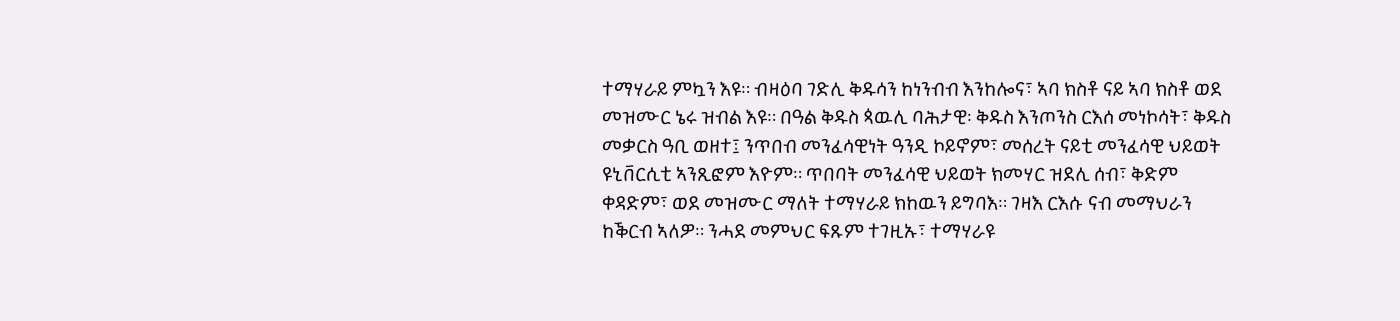ተማሃራይ ምኳን እዩ። ብዛዕባ ገድሊ ቅዱሳን ከነንብብ እንከሎና፣ ኣባ ክስቶ ናይ ኣባ ክስቶ ወደ መዝሙር ኔሩ ዝብል እዩ። በዓል ቅዱስ ጳዉሊ ባሕታዊ፡ ቅዱስ እንጦንስ ርእሰ መነኮሳት፣ ቅዱስ መቃርስ ዓቢ ወዘተ፤ ንጥበብ መንፈሳዊነት ዓንዲ ኮይኖም፣ መሰረት ናይቲ መንፈሳዊ ህይወት ዩኒቨርሲቲ ኣንጺፎም እዮም። ጥበባት መንፈሳዊ ህይወት ክመሃር ዝደሊ ሰብ፣ ቅድም ቀዳድም፣ ወደ መዝሙር ማለት ተማሃራይ ክከዉን ይግባእ። ገዛእ ርእሱ ናብ መማህራን ከቕርብ ኣለዎ። ንሓደ መምህር ፍጹም ተገዚኡ፣ ተማሃራዩ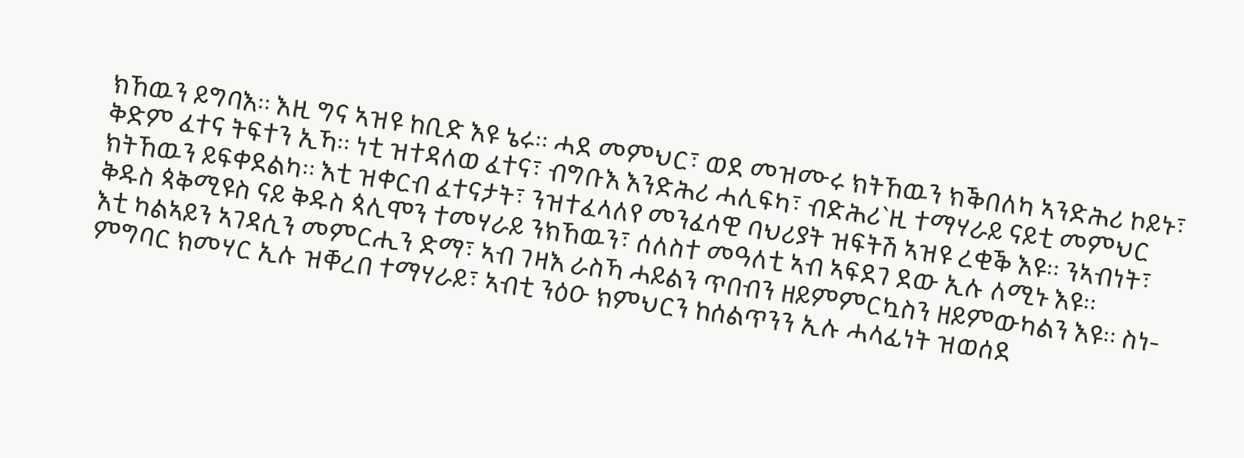ክኸዉን ይግባእ። እዚ ግና ኣዝዩ ከቢድ እዩ ኔሩ። ሓደ መምህር፣ ወደ መዝሙሩ ክትኸዉን ክቕበለካ ኣንድሕሪ ኮይኑ፣ ቅድም ፈተና ትፍተን ኢኻ። ነቲ ዝተዳለወ ፈተና፣ ብግቡእ እንድሕሪ ሓሊፍካ፣ ብድሕሪ`ዚ ተማሃራይ ናይቲ መምህር ክትኸዉን ይፍቀደልካ። እቲ ዝቀርብ ፈተናታት፣ ንዝተፈላለየ መንፈሳዊ ባህሪያት ዝፍትሽ ኣዝዩ ረቂቕ እዩ። ንኣብነት፣ ቅዱስ ጳቅሚዩስ ናይ ቅዱስ ጳሊሞን ተመሃራይ ንክኸዉን፣ ሰለስተ መዓለቲ ኣብ ኣፍደገ ደው ኢሉ ለሚኑ እዩ።
እቲ ካልኣይን ኣገዳሲን መምርሒን ድማ፣ ኣብ ገዛእ ራስኻ ሓይልን ጥበብን ዘይምምርኳስን ዘይምውካልን እዩ። ስነ-ምግባር ክመሃር ኢሉ ዝቐረበ ተማሃራይ፣ ኣብቲ ንዕዑ ክምህርን ከሰልጥንን ኢሉ ሓላፊነት ዝወሰደ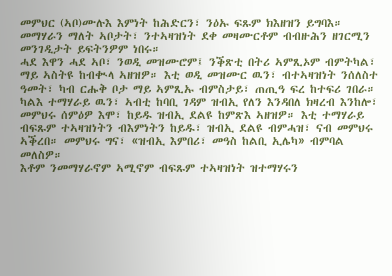መምህር (ኣቦ)ሙሉእ እምነት ከሕድርን፣ ንዕኡ ፍጹም ክእዘዝን ይግባእ። መማሃራን ማለት ኣቦታት፣ ንተኣዛዝነት ደቀ መዛሙርቶም ብብዙሕን ዘገርሚን መንገዲታት ይፍትንዎም ነበሩ።
ሓደ እዋን ሓደ ኣቦ፣ ንወዲ መዝሙሮም፤ ንቕጽቲ በትሪ ኣምጺኦም ብምትካል፣ ማይ ኣስትዩ ከብቊላ ኣዘዝዎ። እቲ ወዲ መዝሙር ዉን፣ ብተኣዛዝነት ንሰለስተ ዓመት፣ ካብ ርሑቅ ቦታ ማይ ኣምጺኡ ብምስታይ፣ ጠጢዓ ፍረ ከተፍሪ ገበራ። ካልእ ተማሃራይ ዉን፣ ኣብቲ ከባቢ ገዳም ዝብኢ የለን እንዳበለ ክዛረብ እንከሎ፣ መምህሩ ሰምዕዎ እሞ፣ ከይዱ ዝብኢ ደልዩ ከምጽእ ኣዘዝዎ። እቲ ተማሃራይ ብፍጹም ተኣዛዝነትን ብእምነትን ከይዱ፣ ዝብኢ ደልዩ ብምሓዝ፣ ናብ መምህሩ ኣቕረበ። መምህሩ ግና፣ «ዝብኢ እምበሪ፣ መዓስ ከልቢ ኢሌካ» ብምባል መለስዎ።
እቶም ንመማሃራኖም ኣሚኖም ብፍጹም ተኣዛዝነት ዝተማሃሩን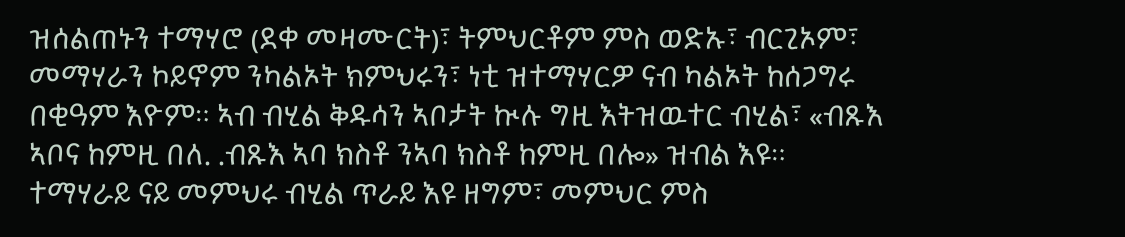ዝሰልጠኑን ተማሃሮ (ደቀ መዛሙርት)፣ ትምህርቶም ምስ ወድኡ፣ ብርጊኦም፣ መማሃራን ኮይኖም ንካልኦት ክምህሩን፣ ነቲ ዝተማሃርዎ ናብ ካልኦት ከሰጋግሩ በቂዓም እዮም። ኣብ ብሂል ቅዱሳን ኣቦታት ኲሉ ግዚ እትዝዉተር ብሂል፣ «ብጹእ ኣቦና ከምዚ በለ. .ብጹእ ኣባ ክስቶ ንኣባ ክስቶ ከምዚ በሎ» ዝብል እዩ። ተማሃራይ ናይ መምህሩ ብሂል ጥራይ እዩ ዘግም፣ መምህር ምስ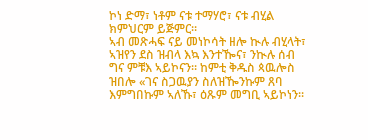ኮነ ድማ፣ ነቶም ናቱ ተማሃሮ፣ ናቱ ብሂል ክምህርም ይጅምር።
ኣብ መጽሓፍ ናይ መነኮሳት ዘሎ ኲሉ ብሂላት፣ ኣዝየን ደስ ዝብላ እኳ እንተዀና፣ ንኲሉ ሰብ ግና ምቹእ ኣይኮናን። ከምቲ ቅዱስ ጳዉሎስ ዝበሎ «ገና ስጋዉያን ስለዝዀንኩም ጸባ እምግበኩም ኣለኹ፣ ዕጹም መግቢ ኣይኮነን።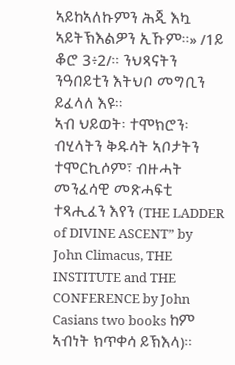ኣይከኣለኩምን ሕጂ እኳ ኣይትኽእልዎን ኢኹም።» /1ይ ቆሮ 3፥2/። ንህጻናትን ንዓበይቲን እትህቦ መግቢን ይፈላለ እዩ።
ኣብ ህይወት፡ ተሞክሮን፡ ብሂላትን ቅዱሳት ኣቦታትን ተሞርኪሶም፣ ብዙሓት መንፈሳዊ መጽሓፍቲ ተጻሒፈን እየን (THE LADDER of DIVINE ASCENT” by John Climacus, THE INSTITUTE and THE CONFERENCE by John Casians two books ከም ኣብነት ክጥቀሳ ይኽእላ)።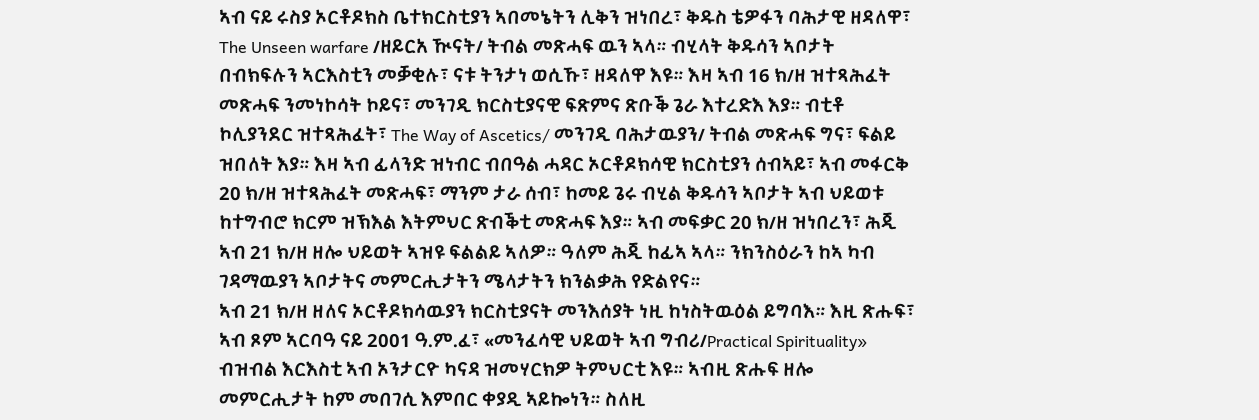ኣብ ናይ ሩስያ ኦርቶዶክስ ቤተክርስቲያን ኣበመኔትን ሊቅን ዝነበረ፣ ቅዱስ ቴዎፋን ባሕታዊ ዘዳለዋ፣ The Unseen warfare /ዘይርአ ዂናት/ ትብል መጽሓፍ ዉን ኣላ። ብሂላት ቅዱሳን ኣቦታት በብክፍሉን ኣርእስቲን መቓቂሉ፣ ናቱ ትንታነ ወሲኹ፣ ዘዳለዋ እዩ። እዛ ኣብ 16 ክ/ዘ ዝተጻሕፈት መጽሓፍ ንመነኮሳት ኮይና፣ መንገዲ ክርስቲያናዊ ፍጽምና ጽቡቕ ጌራ እተረድእ እያ። ብቲቶ ኮሊያንደር ዝተጻሕፈት፣ The Way of Ascetics/ መንገዲ ባሕታዉያን/ ትብል መጽሓፍ ግና፣ ፍልይ ዝበለት እያ። እዛ ኣብ ፊላንድ ዝነብር ብበዓል ሓዳር ኦርቶዶክሳዊ ክርስቲያን ሰብኣይ፣ ኣብ መፋርቅ 20 ክ/ዘ ዝተጻሕፈት መጽሓፍ፣ ማንም ታራ ሰብ፣ ከመይ ጌሩ ብሂል ቅዱሳን ኣቦታት ኣብ ህይወቱ ከተግብሮ ክርም ዝኽእል እትምህር ጽብቕቲ መጽሓፍ እያ። ኣብ መፍቃር 20 ክ/ዘ ዝነበረን፣ ሕጂ ኣብ 21 ክ/ዘ ዘሎ ህይወት ኣዝዩ ፍልልይ ኣለዎ። ዓለም ሕጂ ከፊኣ ኣላ። ንክንስዕራን ከኣ ካብ ገዳማዉያን ኣቦታትና መምርሒታትን ሜላታትን ክንልቃሕ የድልየና።
ኣብ 21 ክ/ዘ ዘለና ኦርቶዶክሳዉያን ክርስቲያናት መንእሰያት ነዚ ከነስትዉዕል ይግባእ። እዚ ጽሑፍ፣ ኣብ ጾም ኣርባዓ ናይ 2001 ዓ.ም.ፈ፣ «መንፈሳዊ ህይወት ኣብ ግብሪ/Practical Spirituality» ብዝብል እርእስቲ ኣብ ኦንታርዮ ካናዳ ዝመሃርክዎ ትምህርቲ እዩ። ኣብዚ ጽሑፍ ዘሎ መምርሒታት ከም መበገሲ እምበር ቀያዲ ኣይኰነን። ስለዚ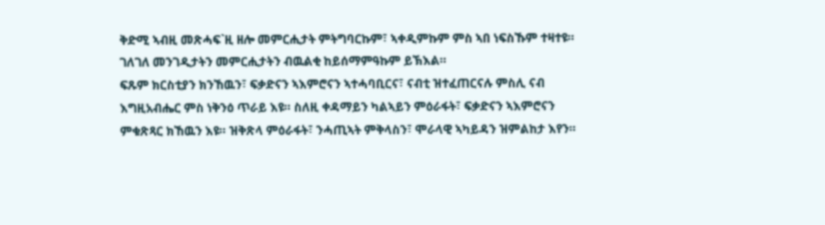ቅድሚ ኣብዚ መጽሓፍ`ዚ ዘሎ መምርሒታት ምትግባርኩም፣ ኣቀዲምኩም ምስ ኣበ ነፍስኹም ተዛተዩ። ገለገለ መንገዲታትን መምርሒታትን ብዉልቂ ከይሰማምዓኩም ይኽእል።
ፍጹም ክርስቲያን ክንኸዉን፣ ፍቃድናን ኣእምሮናን ኣተሓባቢርና፣ ናብቲ ዝተፈጠርናሉ ምስሊ ናብ እግዚአብሔር ምስ ነቅንዕ ጥራይ እዩ። ስለዚ ቀዳማይን ካልኣይን ምዕራፋት፣ ፍቃድናን ኣእምሮናን ምቁጽጻር ክኸዉን እዩ። ዝቅጽላ ምዕራፋት፣ ንሓጢኣት ምቅላስን፣ ሞራላዊ ኣካይዳን ዝምልከታ እየን።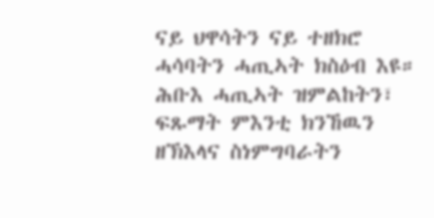ናይ ህዋሳትን ናይ ተዘክሮ ሓሳባትን ሓጢኣት ክስዕብ እዩ። ሕቡእ ሓጢኣት ዝምልከትን፣ ፍጹማት ምእንቲ ክንኸዉን ዘኽእላና ስነምግባራትን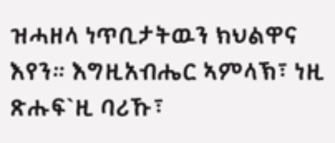ዝሓዘላ ነጥቢታትዉን ክህልዋና እየን። እግዚአብሔር ኣምላኽ፣ ነዚ ጽሑፍ`ዚ ባሪኹ፣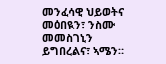መንፈሳዊ ህይወትና መዕበዪን፣ ንስሙ መመስገኒን ይግበረልና፣ ኣሜን።